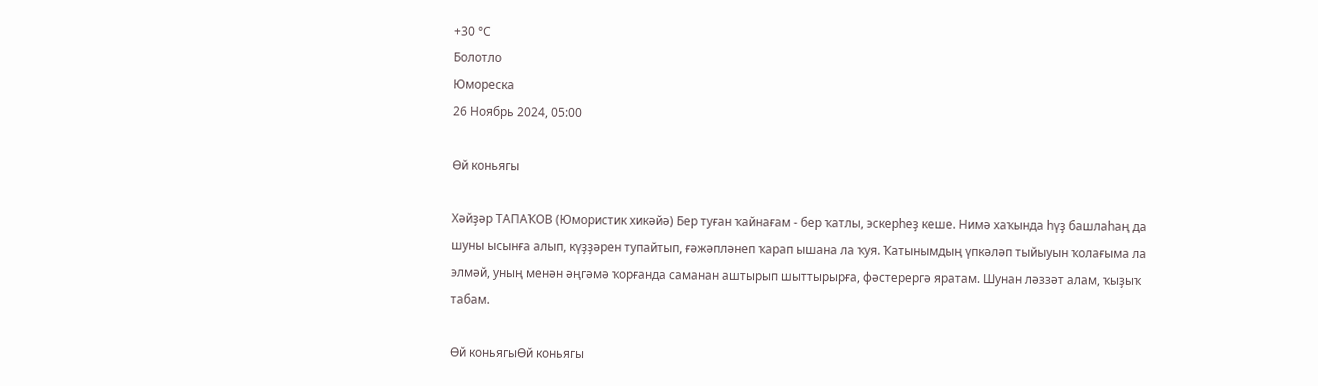+30 °С
Болотло
Юмореска
26 Ноябрь 2024, 05:00

Өй коньягы

Хәйҙәр ТАПАҠОВ (Юмористик хикәйә) Бер туған ҡайнағам - бер ҡатлы, эскерһеҙ кеше. Нимә хаҡында һүҙ башлаһаң да шуны ысынға алып, күҙҙәрен тупайтып, ғәжәпләнеп ҡарап ышана ла ҡуя. Ҡатынымдың үпкәләп тыйыуын ҡолағыма ла элмәй, уның менән әңгәмә ҡорғанда саманан аштырып шыттырырға, фәстерергә яратам. Шунан ләззәт алам, ҡыҙыҡ табам.

Өй коньягыӨй коньягы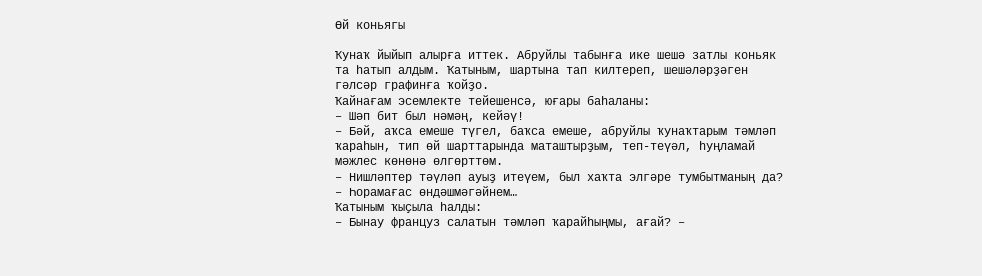Өй коньягы

Ҡунаҡ йыйып алырға иттек. Абруйлы табынға ике шешә затлы коньяк та һатып алдым. Ҡатыным, шартына тап килтереп, шешәләрҙәген гәлсәр графинға ҡойҙо.
Ҡайнағам эсемлекте тейешенсә, юғары баһаланы:
– Шәп бит был нәмәң, кейәү!
– Бәй, аҡса емеше түгел, баҡса емеше, абруйлы ҡунаҡтарым тәмләп ҡараһын, тип өй шарттарында маташтырҙым, теп-теүәл, һуңламай мәжлес көнөнә өлгөрттөм.
– Нишләптер тәүләп ауыҙ итеүем, был хаҡта элгәре тумбытманың да?
– Һорамағас өндәшмәгәйнем…
Ҡатыным ҡыҫыла һалды:
– Бынау француз салатын тәмләп ҡарайһыңмы, ағай? –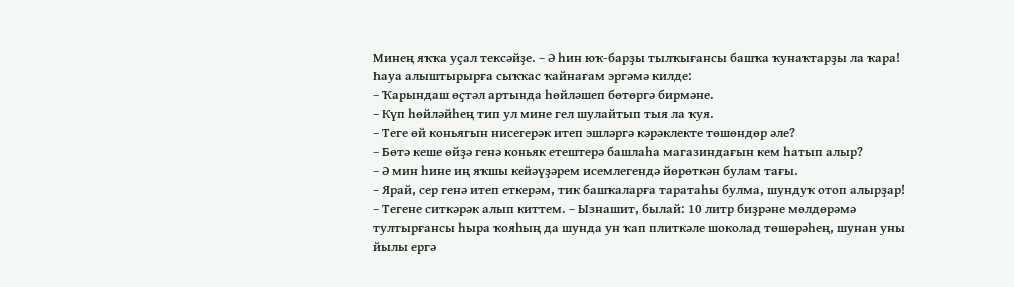Минең яҡҡа уҫал тексәйҙе. – Ә һин юҡ-барҙы тылҡығансы башҡа ҡунаҡтарҙы ла ҡара!
Һауа алыштырырға сыҡҡас ҡайнағам эргәмә килде:
– Ҡарындаш өҫтәл артында һөйләшеп бөтөргә бирмәне.
– Күп һөйләйһең тип ул мине гел шулайтып тыя ла ҡуя.
– Теге өй коньягын нисегерәк итеп эшләргә кәрәклекте төшөндөр әле?
– Бөтә кеше өйҙә генә коньяк етештерә башлаһа магазиндағын кем һатып алыр?
– Ә мин һине иң яҡшы кейәүҙәрем исемлегендә йөрөткән булам тағы.
– Ярай, сер генә итеп еткерәм, тик башҡаларға таратаһы булма, шундуҡ отоп алырҙар! – Тегене ситкәрәк алып киттем. – Ызнашит, былай: 10 литр биҙрәне мөлдөрәмә тултырғансы һыра ҡояһың да шунда ун ҡап плиткәле шоколад төшөрәһең, шунан уны йылы ергә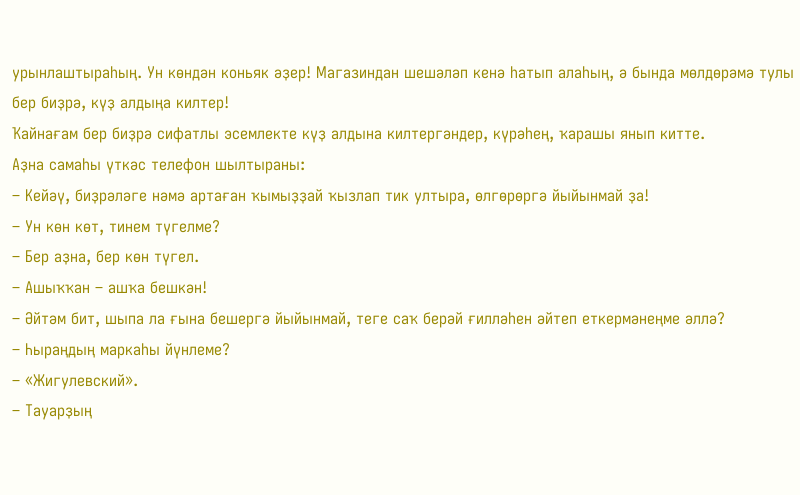урынлаштыраһың. Ун көндән коньяк әҙер! Магазиндан шешәләп кенә һатып алаһың, ә бында мөлдөрәмә тулы бер биҙрә, күҙ алдыңа килтер!
Ҡайнағам бер биҙрә сифатлы эсемлекте күҙ алдына килтергәндер, күрәһең, ҡарашы янып китте.
Аҙна самаһы үткәс телефон шылтыраны:
– Кейәү, биҙрәләге нәмә артаған ҡымыҙҙай ҡызлап тик ултыра, өлгөрөргә йыйынмай ҙа!
– Ун көн көт, тинем түгелме?
– Бер аҙна, бер көн түгел.
– Ашыҡҡан – ашҡа бешкән!
– Әйтәм бит, шыпа ла ғына бешергә йыйынмай, теге саҡ берәй ғилләһен әйтеп еткермәнеңме әллә?
– Һыраңдың маркаһы йүнлеме?
– «Жигулевский».
– Тауарҙың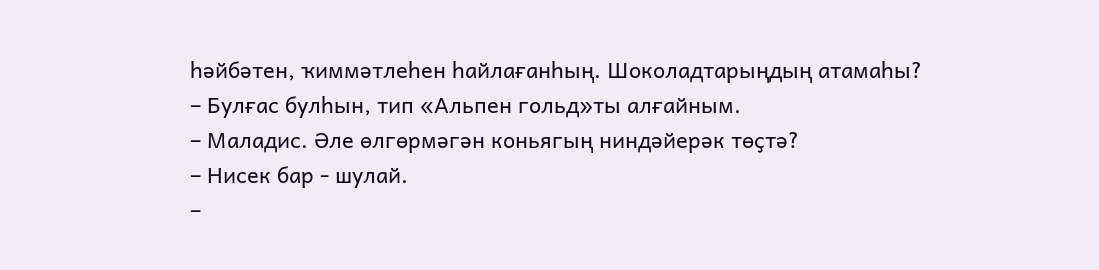һәйбәтен, ҡиммәтлеһен һайлағанһың. Шоколадтарыңдың атамаһы?
– Булғас булһын, тип «Альпен гольд»ты алғайным.
– Маладис. Әле өлгөрмәгән коньягың ниндәйерәк төҫтә?
– Нисек бар - шулай.
–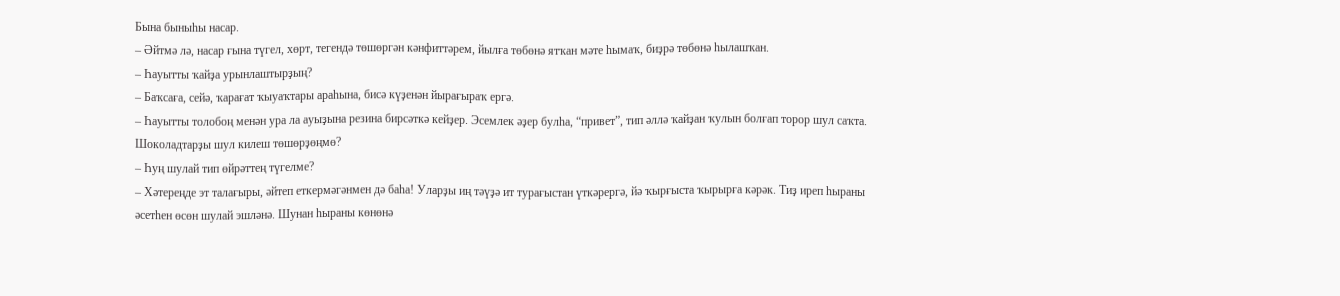Бына быныһы насар.
– Әйтмә лә, насар ғына түгел, хөрт, тегендә төшөргән кәнфиттәрем, йылға төбөнә ятҡан мәте һымаҡ, биҙрә төбөнә һылашҡан.
– Һауытты ҡайҙа урынлаштырҙың?
– Баҡсаға, сейә, ҡарағат ҡыуаҡтары араһына, бисә күҙенән йырағыраҡ ергә.
– Һауытты толобоң менән ура ла ауыҙына резина бирсәткә кейҙер. Эсемлек әҙер булһа, “привет”, тип әллә ҡайҙан ҡулын болғап торор шул саҡта. Шоколадтарҙы шул килеш төшөрҙөңмө?
– Һуң шулай тип өйрәттең түгелме?
– Хәтереңде эт талағыры, әйтеп еткермәгәнмен дә баһа! Уларҙы иң тәүҙә ит турағыстан үткәрергә, йә ҡырғыста ҡырырға кәрәк. Тиҙ иреп һыраны әсетһен өсөн шулай эшләнә. Шунан һыраны көнөнә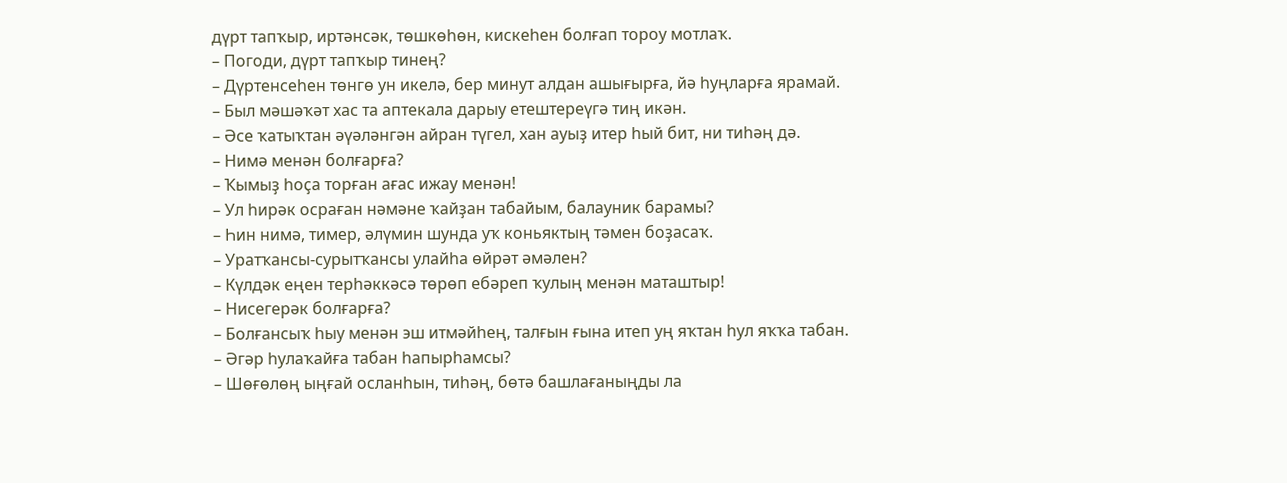дүрт тапҡыр, иртәнсәк, төшкөһөн, кискеһен болғап тороу мотлаҡ.
– Погоди, дүрт тапҡыр тинең?
– Дүртенсеһен төнгө ун икелә, бер минут алдан ашығырға, йә һуңларға ярамай.
– Был мәшәҡәт хас та аптекала дарыу етештереүгә тиң икән.
– Әсе ҡатыҡтан әүәләнгән айран түгел, хан ауыҙ итер һый бит, ни тиһәң дә.
– Нимә менән болғарға?
– Ҡымыҙ һоҫа торған ағас ижау менән!
– Ул һирәк осраған нәмәне ҡайҙан табайым, балауник барамы?
– Һин нимә, тимер, әлүмин шунда уҡ коньяктың тәмен боҙасаҡ.
– Уратҡансы-сурытҡансы улайһа өйрәт әмәлен?
– Күлдәк еңен терһәккәсә төрөп ебәреп ҡулың менән маташтыр!
– Нисегерәк болғарға?
– Болғансыҡ һыу менән эш итмәйһең, талғын ғына итеп уң яҡтан һул яҡҡа табан.
– Әгәр һулаҡайға табан һапырһамсы?
– Шөғөлөң ыңғай осланһын, тиһәң, бөтә башлағаныңды ла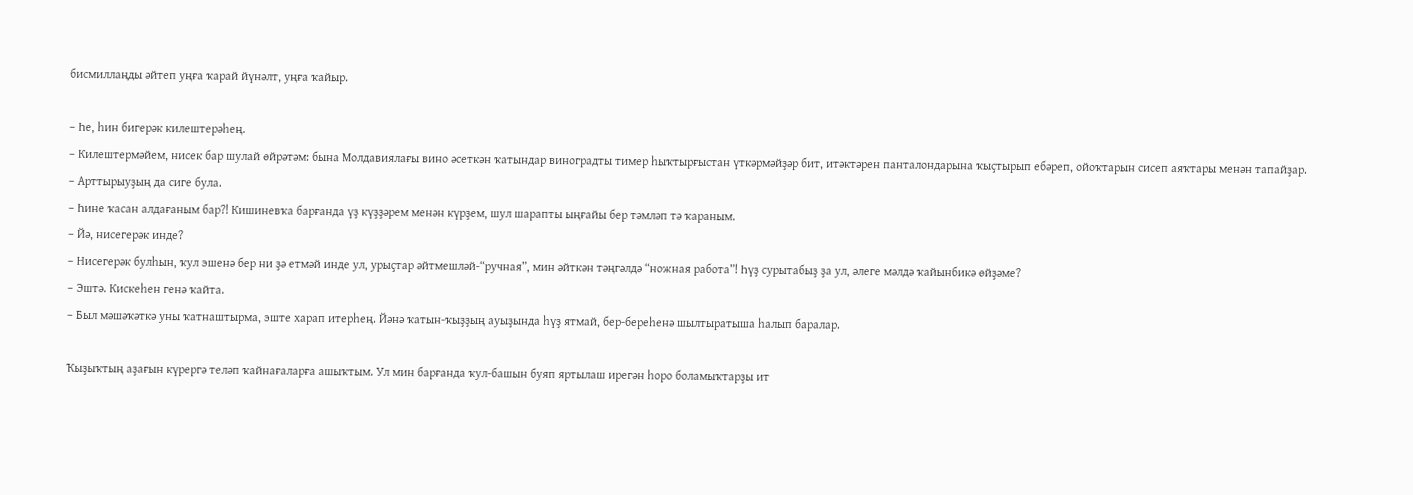бисмиллаңды әйтеп уңға ҡарай йүнәлт, уңға ҡайыр.

– Һе, һин бигерәк килештерәһең.
– Килештермәйем, нисек бар шулай өйрәтәм: бына Молдавиялағы вино әсеткән ҡатындар виноградты тимер һыҡтырғыстан үткәрмәйҙәр бит, итәктәрен панталондарына ҡыҫтырып ебәреп, ойоҡтарын сисеп аяҡтары менән тапайҙар.
– Арттырыуҙың да сиге була.
– Һине ҡасан алдағаным бар?! Кишиневҡа барғанда үҙ күҙҙәрем менән күрҙем, шул шарапты ыңғайы бер тәмләп тә ҡараным.
– Йә, нисегерәк инде?
– Нисегерәк булһын, ҡул эшенә бер ни ҙә етмәй инде ул, урыҫтар әйтмешләй-“ручная”, мин әйткән тәңгәлдә “ножная работа”! Һүҙ сурытабыҙ ҙа ул, әлеге мәлдә ҡайынбикә өйҙәме?
– Эштә. Кискеһен генә ҡайта.
– Был мәшәҡәткә уны ҡатнаштырма, эште харап итерһең. Йәнә ҡатын-ҡыҙҙың ауыҙында һүҙ ятмай, бер-береһенә шылтыратыша һалып баралар.

Ҡыҙыҡтың аҙағын күрергә теләп ҡайнағаларға ашыҡтым. Ул мин барғанда ҡул-башын буяп яртылаш ирегән һоро боламыҡтарҙы ит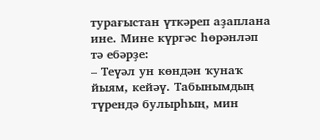турағыстан үткәреп аҙаплана ине. Мине күргәс һөрәнләп тә ебәрҙе:
– Теүәл ун көндән ҡунаҡ йыям, кейәү. Табынымдың түрендә булырһың, мин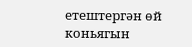етештергән өй коньягын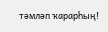тәмләп ҡарарһың!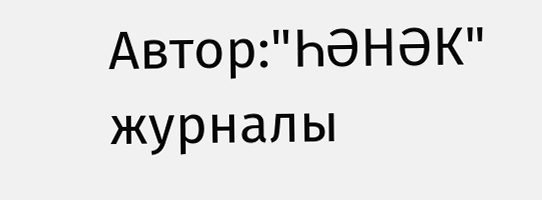Автор:"ҺӘНӘК" журналы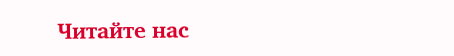Читайте нас